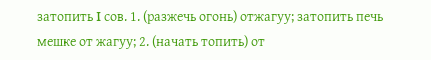затопить I сов. 1. (разжечь огонь) отжагуу; затопить печь мешке от жагуу; 2. (начать топить) от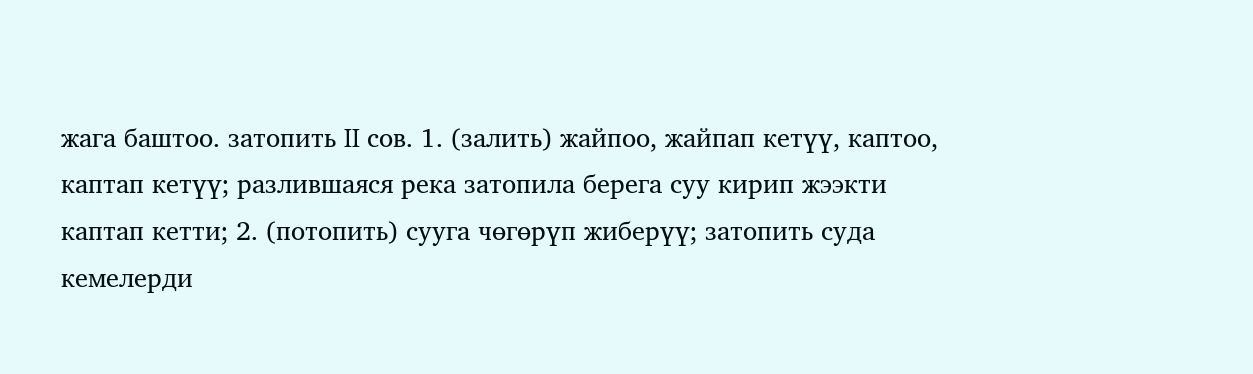жага баштоо. затопить II сов. 1. (залить) жайпоо, жайпап кетүү, каптоо, каптап кетүү; разлившаяся река затопила берега суу кирип жээкти каптап кетти; 2. (потопить) сууга чөгөрүп жиберүү; затопить суда кемелерди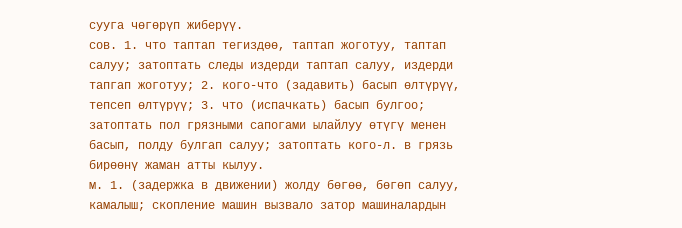сууга чөгөрүп жиберүү.
сов. 1. что таптап тегиздөө, таптап жоготуу, таптап салуу; затоптать следы издерди таптап салуу, издерди тапгап жоготуу; 2. кого-что (задавить) басып өлтүрүү, тепсеп өлтүрүү; 3. что (испачкать) басып булгоо; затоптать пол грязными сапогами ылайлуу өтүгү менен басып, полду булгап салуу; затоптать кого-л. в грязь бирөөнү жаман атты кылуу.
м. 1. (задержка в движении) жолду бөгөө, бөгөп салуу, камалыш; скопление машин вызвало затор машиналардын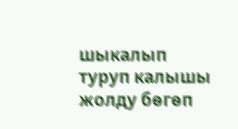шыкалып туруп калышы жолду бөгөп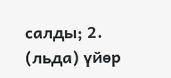салды; 2. (льда) үйөр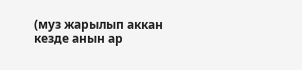(муз жарылып аккан кезде анын ар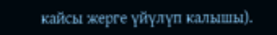кайсы жерге үйүлүп калышы).